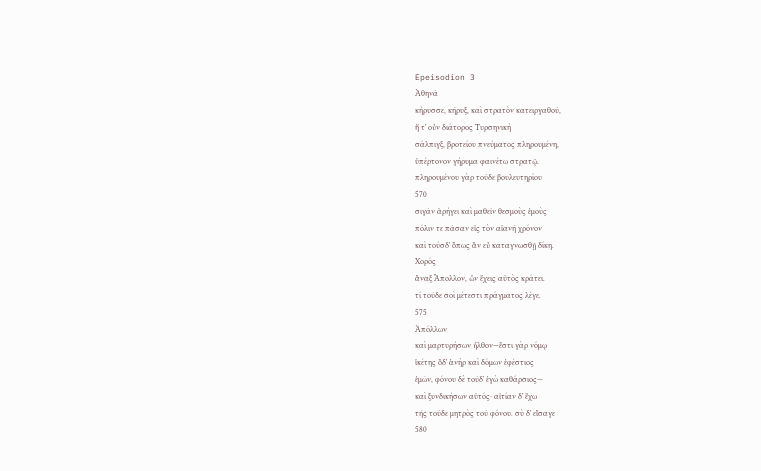Epeisodion 3
Ἀθηνᾶ
κήρυσσε, κῆρυξ, καὶ στρατὸν κατειργαθοῦ,
ἥ τʼ οὖν διάτορος Τυρσηνικὴ
σάλπιγξ, βροτείου πνεύματος πληρουμένη,
ὑπέρτονον γήρυμα φαινέτω στρατῷ.
πληρουμένου γὰρ τοῦδε βουλευτηρίου
570
σιγᾶν ἀρήγει καὶ μαθεῖν θεσμοὺς ἐμοὺς
πόλιν τε πᾶσαν εἰς τὸν αἰανῆ χρόνον
καὶ τούσδʼ ὅπως ἂν εὖ καταγνωσθῇ δίκη.
Χορός
ἄναξ Ἄπολλον, ὧν ἔχεις αὐτὸς κράτει.
τί τοῦδε σοὶ μέτεστι πράγματος λέγε.
575
Ἀπόλλων
καὶ μαρτυρήσων ἦλθον—ἔστι γὰρ νόμῳ
ἱκέτης ὅδʼ ἁνὴρ καὶ δόμων ἐφέστιος
ἐμῶν, φόνου δὲ τοῦδʼ ἐγὼ καθάρσιος—
καὶ ξυνδικήσων αὐτός· αἰτίαν δʼ ἔχω
τῆς τοῦδε μητρὸς τοῦ φόνου. σὺ δʼ εἴσαγε
580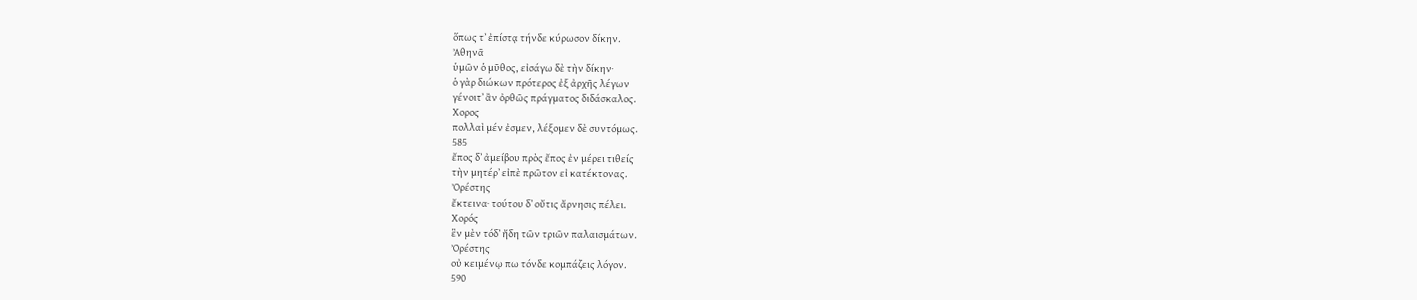ὅπως τʼ ἐπίστᾳ τήνδε κύρωσον δίκην.
Ἀθηνᾶ
ὑμῶν ὁ μῦθος, εἰσάγω δὲ τὴν δίκην·
ὁ γὰρ διώκων πρότερος ἐξ ἀρχῆς λέγων
γένοιτʼ ἂν ὀρθῶς πράγματος διδάσκαλος.
Χορος
πολλαὶ μέν ἐσμεν, λέξομεν δὲ συντόμως.
585
ἔπος δʼ ἀμείβου πρὸς ἔπος ἐν μέρει τιθείς
τὴν μητέρʼ εἰπὲ πρῶτον εἰ κατέκτονας.
Ὀρέστης
ἔκτεινα· τούτου δʼ οὔτις ἄρνησις πέλει.
Χορός
ἓν μὲν τόδʼ ἤδη τῶν τριῶν παλαισμάτων.
Ὀρέστης
οὐ κειμένῳ πω τόνδε κομπάζεις λόγον.
590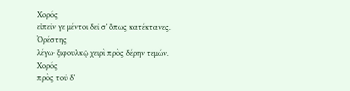Χορός
εἰπεῖν γε μέντοι δεῖ σʼ ὅπως κατέκτανες.
Ὀρέστης
λέγω· ξιφουλκῷ χειρὶ πρὸς δέρην τεμών.
Χορός
πρὸς τοῦ δʼ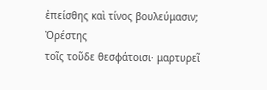ἐπείσθης καὶ τίνος βουλεύμασιν;
Ὀρέστης
τοῖς τοῦδε θεσφάτοισι· μαρτυρεῖ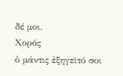δέ μοι.
Χορός
ὁ μάντις ἐξηγεῖτό σοι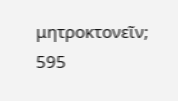μητροκτονεῖν;
595